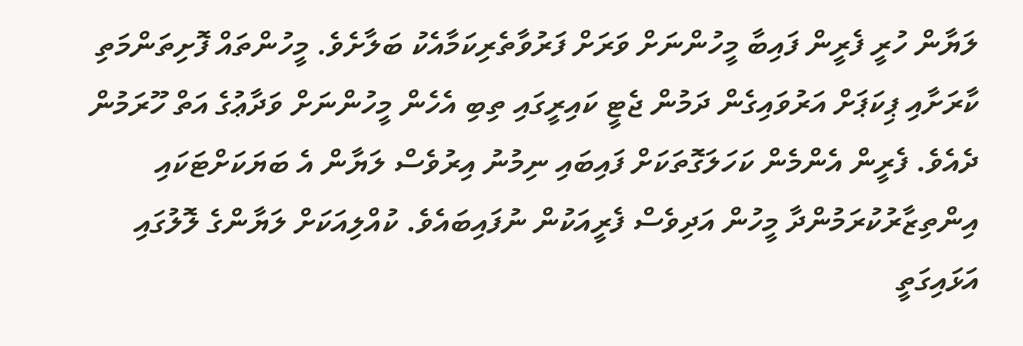ލަޔާން ހުރީ ފެރީން ފައިބާ މީހުންނަށް ވަރަށް ފަރުވާތެރިކަމާއެކު ބަލާށެވެ. މީހުންތައް ފޮށިތަންމަތި ކާރަށާއި ޕިކަޕަށް އަރުވައިގެން ދަމުން ޖެޓީ ކައިރީގައި ތިބި އެހެން މީހުންނަށް ވަދާޢުގެ އަތް ހޫރަމުން ދެއެވެ. ފެރީން އެންމެން ކަހަލަގޮތަކަށް ފައިބައި ނިމުނު އިރުވެސް ލަޔާން އެ ބަޔަކަށްޓަކައި އިންތިޒާރުކުރަމުންދާ މީހުން އަދިވެސް ފެރީއަކުން ނުފައިބައެވެ. ކުއްލިއަކަށް ލަޔާންގެ ލޮލުގައި އަޅައިގަތީ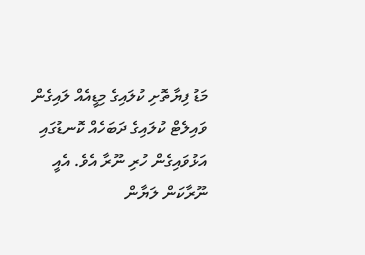މަޑު ފިޔާތޮށި ކުލައިގެ މިޑީއެއް ލައިގެން ވައިލެޓް ކުލައިގެ ދަބަހެއް ކޮނޑުގައި އަޅުވައިގެން ހުރި ނޫރާ އެވެ. އެއީ ނޫރާކަން ލަޔާން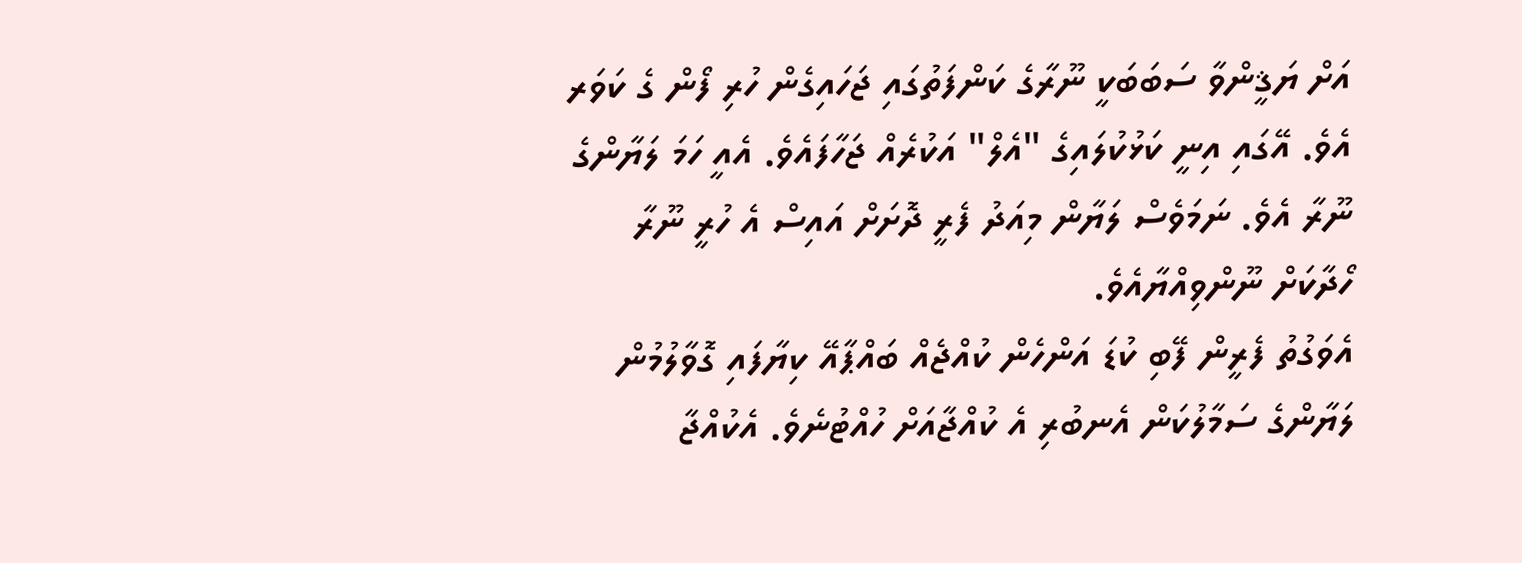އަށް ޔަޤީންވާ ސަބަބަކީ ނޫރާގެ ކަންފަތުގައި ޖަހައިގެން ހުރި ފޯން ގެ ކަވަރ އެވެ. އޭގައި އިނީ ކަޅުކުލައިގެ "އެލް" އަކުރެއް ޖަހާފައެވެ. އެއީ ހަމަ ލަޔާންގެ ނޫރާ އެވެ. ނަމަވެސް ލަޔާން މިއަދު ފެރީ ދޮށަށް އައިސް އެ ހުރީ ނޫރާ ހޯދާކަށް ނޫންވިއްޔާއެވެ.
އެވަގުތު ފެރީން ފޭބި ކުޑަ އަންހެން ކުއްޖެއް ބައްޕާއޭ ކިޔާފައި ގޮވާލުމުން ލަޔާންގެ ސަމާލުކަން އެނބުރި އެ ކުއްޖާއަށް ހުއްޓުނެވެ. އެކުއްޖާ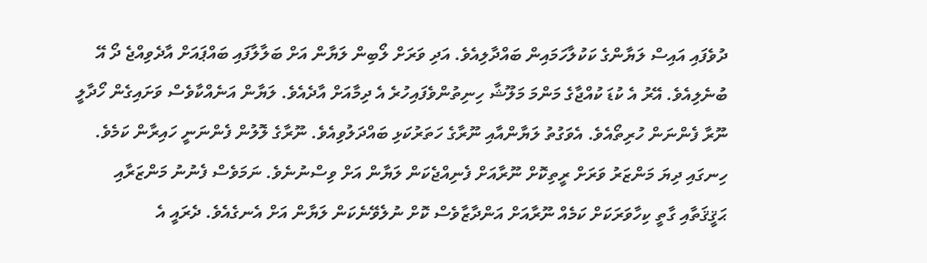ދުވެފައި އައިސް ލަޔާންގެ ކަކުލާހަމައިން ބައްދާލިއެވެ. އަދި ވަރަށް ލޯބިން ލަޔާން އަށް ބަލާލާފައި ބައްޕައަށް އާދެވިއްޖެ ދޯ އޭ ބުނެލިއެވެ. އޭރު އެ ކުޑަ ކުއްޖާގެ މަންމަ މަލޫޝާ ހިނިތުންވެފައިހުރެ އެ ދިމާއަށް އާދެއެވެ. ލަޔާން އަނެއްކާވެސް ވަށައިގެން ހޯދާލީ ނޫރާ ފެންނަން ހުރިތޯއެވެ. އެވަގުތު ލަޔާންއާއި ނޫރާގެ ހަތަރުކަޅި ބައްދަލުވިއެވެ. ނޫރާގެ ލޮލުން ފެންނަނީ ހައިރާން ކަމެވެ. ހިނގައި ދިޔަ މަންޒަރު ވަރަށް ރީތިކޮށް ނޫރާއަށް ފެނިއްޖެކަން ލަޔާން އަށް ވިސްނުނެވެ. ނަމަވެސް ފެނުނު މަންޒަރާއި ޙަޤީޤަތާއި ގާތީ ކިހާވަރަކަށް ކަމެއް ނޫރާއަށް އަންދާޒާވެސް ކޮށް ނުލެވޭނެކަން ލަޔާން އަށް އެނގެއެވެ. ދެރައީ އެ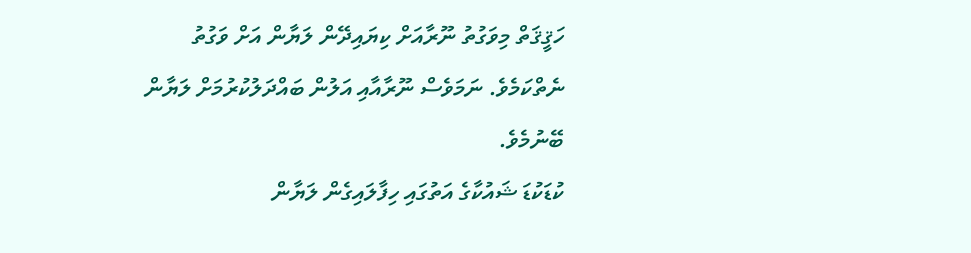ހަޤީޤަތް މިވަގުތު ނޫރާއަށް ކިޔައިދޭން ލަޔާން އަށް ވަގުތު ނެތްކަމެވެ. ނަމަވެސް ނޫރާއާއި އަލުން ބައްދަލުކުރުމަށް ލަޔާން ބޭނުމެވެ.
ކުޑަކުޑަ ޝައުކާގެ އަތުގައި ހިފާލައިގެން ލަޔާން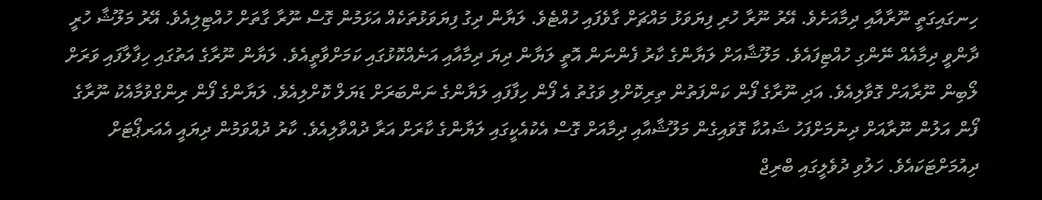ހިނގައިގަތީ ނޫރާއާއި ދިމާއަށެވެ. އޭރު ނޫރާ ހުރި ފިޔަވަޅު މައްޗަށް ގާވެފައި ހުއްޓެވެ. ލަޔާން ދިގު ފިޔަވަޅުތަކެއް އަޅަމުން ގޮސް ނޫރާ ގާތަށް ހުއްޓިލިއެވެ. އޭރު މަލޫޝާ ހުރީ ދާންވީ ދިމާއެއް ނޭންގި ހުއްޓިފައެވެ. މަލޫޝާއަށް ލަޔާންގެ ކާރު ފެންނަން އޮތީ ލަޔާން ދިޔަ ދިމާއާއި އަނެއްކޮޅުގައި ކަމަށްވާތީއެވެ. ލަޔާން ނޫރާގެ އަތުގައި ހިފާލާފައި ވަރަށް ލޯބިން ނޫރާއަށް ގޮވާލިއެވެ. އަދި ނޫރާގެ ފޯން ކަންފަތުން ތިރިކޮށްލި ވަގުތު އެ ފޯން ހިފާފައި ލަޔާންގެ ނަންބަރަށް ޑަޔަލް ކޮށްލިއެވެ. ލަޔާންގެ ފޯން ރިންގްވުމާއެކު ނޫރާގެ ފޯން އަލުން ނޫރާއަށް ދިނުމަށްފަހު ޝައުކާ ގޮވައިގެން މަލޫޝާއާއި ދިމާއަށް ގޮސް އެކުއެކީގައި ލަޔާންގެ ކާރަށް އަރާ ދުއްވާލިއެވެ. ކާރު ދުއްވަމުން ދިޔައީ އެއަރޕޯޓަށް ދިއުމަށްޓަކައެވެ. ހަލުވި ދުވެލީގައި ބްރިޖް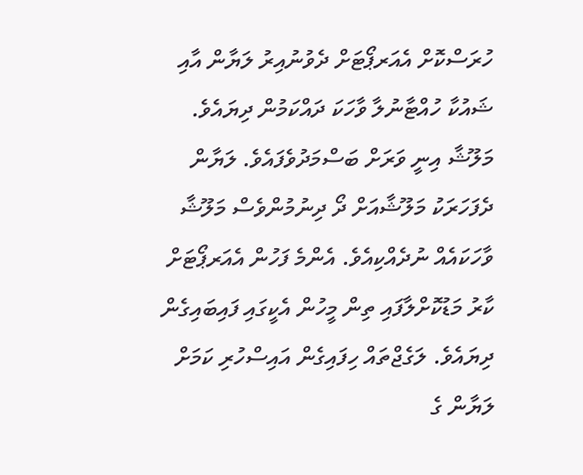ހުރަސްކޮށް އެއަރޕޯޓަށް ދެވުނުއިރު ލަޔާން އާއި ޝައުކާ ހުއްޓާނުލާ ވާހަކަ ދައްކަމުން ދިޔައެވެ. މަލޫޝާ އިނީ ވަރަށް ބަސްމަދުވެފައެވެ. ލަޔާން ދެފަހަރަކު މަލޫޝާއަށް ދޯ ދިނުމުންވެސް މަލޫޝާ ވާހަކައެއް ނުދެއްކިއެވެ. އެންމެ ފަހުން އެއަރޕޯޓަށް ކާރު މަޑުކޮށްލާފައި ތިން މީހުން އެކީގައި ފައިބައިގެން ދިޔައެވެ. ލަގެޖްތައް ހިފައިގެން އައިސްހުރި ކަމަށް ލަޔާން ގެ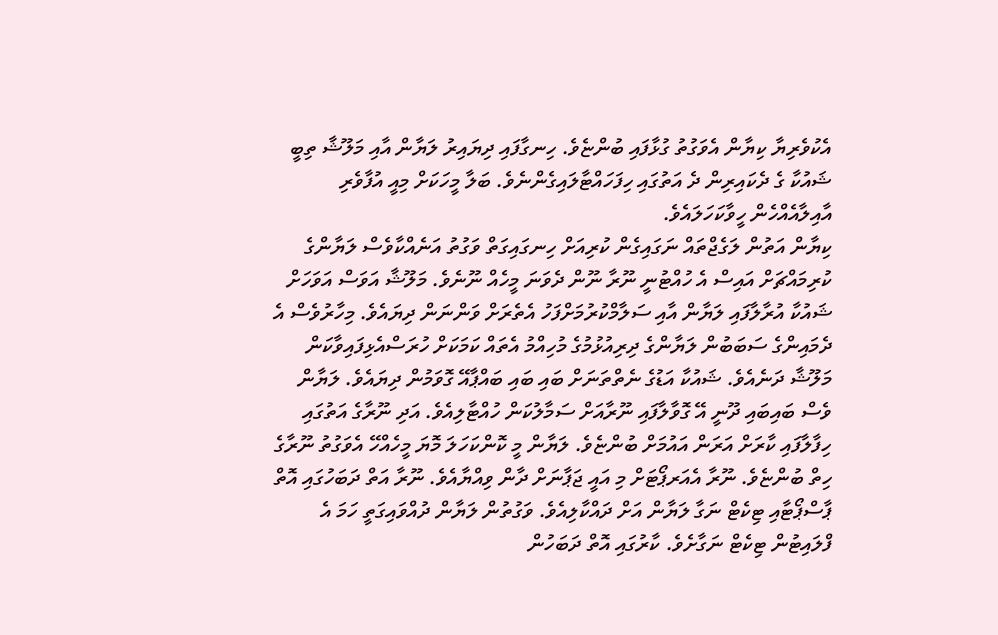އެކުވެރިޔާ ކިޔާން އެވަގުތު ގުޅާފައި ބުންޏެވެ. ހިނގާފައި ދިޔައިރު ލަޔާން އާއި މަލޫޝާ ތިބީ ޝައުކާ ގެ ދެކައިރިން ދެ އަތުގައި ހިފަހައްޓާލައިގެންނެވެ. ބަލާ މީހަކަށް މިއީ އުފާވެރި އާއިލާއެއްހެން ހީވާކަހަލައެވެ.
ކިޔާން އަތުން ލަގެޖްތައް ނަގައިގެން ކުރިއަށް ހިނގައިގަތް ވަގުތު އަނެއްކާވެސް ލަޔާންގެ ކުރިމައްޗަށް އައިސް އެ ހުއްޓުނީ ނޫރާ ނޫން ދެވަނަ މީހެއް ނޫނެވެ. މަލޫޝާ އަވަސް އަވަހަށް ޝައުކާ އުރާލާފައި ލަޔާން އާއި ސަލާމްކުރުމަށްފަހު އެތެރަށް ވަންނަން ދިޔައެވެ. މިހާރުވެސް އެ ދެމައިންގެ ސަބަބުން ލަޔާންގެ ދިރިއުޅުމުގެ މުހިއްމު އެތައް ކަމަކަށް ހުރަސްއެޅިފައިވާކަން މަލޫޝާ ދަނެއެވެ. ޝައުކާ އަޑުގެ ނެތްތަނަށް ބައި ބައި ބައްޕާއޭ ގޮވަމުން ދިޔައެވެ. ލަޔާން ވެސް ބައިބައި ދޫނީ އޭ ގޮވާލާފައި ނޫރާއަށް ސަމާލުކަން ހުއްޓާލިއެވެ. އަދި ނޫރާގެ އަތުގައި ހިފާލާފައި ކާރަށް އަރަން އައުމަށް ބުންޏެވެ. ލަޔާން މީ ކޮންކަހަލަ މޮޔަ މީހެއްހޭ އެވަގުތު ނޫރާގެ ހިތް ބުންޏެވެ. ނޫރާ އެއަރޕޯޓަށް މި އައީ ޖަޕާނަށް ދާން ވިއްޔާއެވެ. ނޫރާ އަތް ދަބަހުގައި އޮތް ޕާސްޕޯޓާއި ޓިކެޓް ނަގާ ލަޔާން އަށް ދައްކާލިއެވެ. ވަގުތުން ލަޔާން ދުއްވައިގަތީ ހަމަ އެ ފްލައިޓުން ޓިކެޓް ނަގާށެވެ. ކާރުގައި އޮތް ދަބަހުން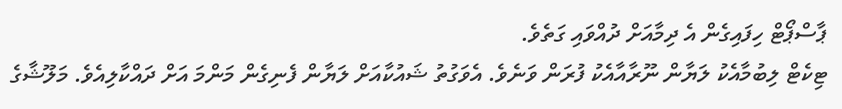ޕާސްޕޯޓް ހިފައިގެން އެ ދިމާއަށް ދުއްވައި ގަތެވެ.
ޓިކެޓް ލިބުމާއެކު ލަޔާން ނޫރާއާއެކު ފުރަން ވަނެވެ. އެވަގުތު ޝައުކާއަށް ލަޔާން ފެނިގެން މަންމަ އަށް ދައްކާލިއެވެ. މަލޫޝާގެ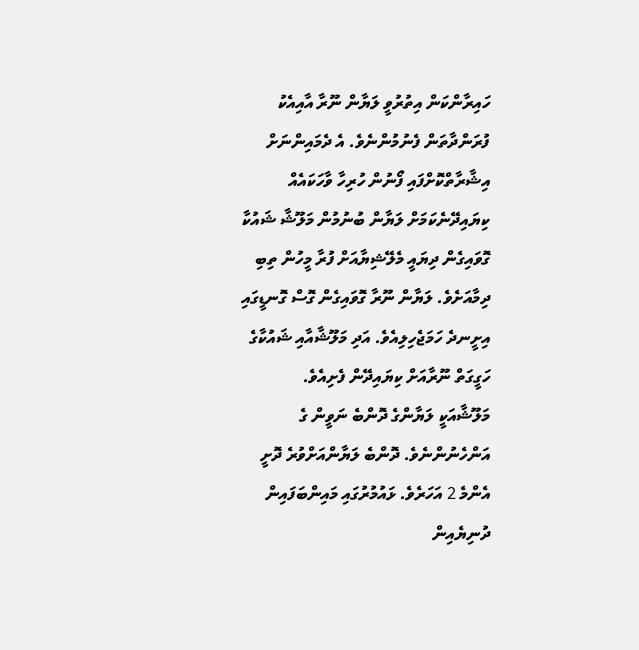ހައިރާންކަން އިތުރުވީ ލަޔާން ނޫރާ އާއިއެކު ފުރަންދާތަން ފެނުމުންނެވެ. އެ ދެމައިންނަށް އިޝާރާތްކޮށްފައި ފޯނުން ހުރިހާ ވާހަކައެއް ކިޔައިދޭނެކަމަށް ލަޔާން ބުނުމުން މަލޫޝާ ޝައުކާ ގޮވައިގެން ދިޔައީ މެލޭޝިޔާއަށް ފުރާ މީހުން ތިބި ދިމާއަށެވެ. ލަޔާން ނޫރާ ގޮވައިގެން ގޮސް ގޮނޑީގައި އިށީނދެ ހަމަޖެހިލިއެވެ. އަދި މަލޫޝާއާއި ޝައުކާގެ ހަގީގަތް ނޫރާއަށް ކިޔައިދޭން ފެށިއެވެ.
މަލޫޝާއަކީ ލަޔާންގެ ދޮންބެ ނަވީން ގެ އަންހެނުންނެވެ. ދޮންބެ ލަޔާންއަށްވުރެ ދޮށީ އެންމެ 2 އަހަރެވެ. ޅައުމުރުގައި މައިންބަފައިން ދުނިޔެއިން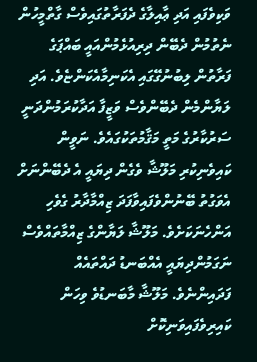ވަކިވެފައި އަދި ޢާއިލާގެ ދެފަރާތުގައިވެސް ގާތްމީހުން ނެތުމުން ދެބޭން ދިރިއުޅެމުންއައީ ބައްޕަގެ ފަރާތުން ލިބުނުގޭގައި އެކަނިމާއެކަންޏެވެ. އަދި ލަޔާންމެން ދެބޭންވެސް ވަޒީފާ އަދާކުރަމުންދަނީ ސަރުކާރުގެ މަތީ މަޤާމުތަކުގައެވެ. ނަވީން ކައިވެނިކުރި މަލޫޝާ ވެގެން ދިޔައީ އެ ދެބޭންނަށް އެވަގުތު ބޭނުންވެފައިވާފަދަ ޒިއްމާދާރު ގެވެހި އަންހެނަކަށެވެ. މަލޫޝާ ލަޔާންގެ ޒިއްމާތައްވެސް ނަގަމުންދިޔައީ އެއްބަނޑު ދައްތައެއް ފަދައިންނެވެ. މަލޫޝާ މާބަނޑުވެ ވިހަން ކައިރިވެފައިވަނިކޮށް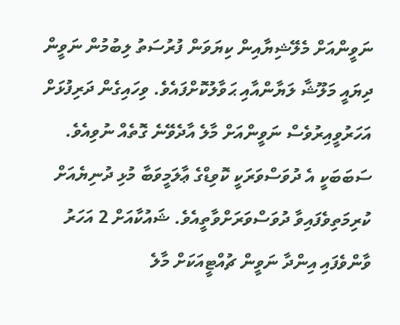ނަވީންއަށް މެލޭޝިޔާއިން ކިޔަވަން ފުރުސަތު ލިބުމުން ނަވީން ދިޔައީ މަލޫޝާ ލަޔާންއާއި ޙަވާލުކޮށްފައެވެ. ވިހައިގެން ދަރިފުޅަށް އަހަރުވީއިރުވެސް ނަވީންއަށް މާލެ އާދެވޭނެ ގޮތެއް ނުވިއެވެ. ސަބަބަކީ އެ ދުވަސްވަރަކީ ކޮވިޑްގެ ޢާލަމީވަބާ މުޅި ދުނިޔެއަށް ކުރިމަތިވެފައިވާ ދުވަސްވަރަށްވާތީއެވެ. ޝައުކާއަށް 2 އަހަރު ވާންވެފައި އިންދާ ނަވީން ޗުއްޓީއަކަށް މާލެ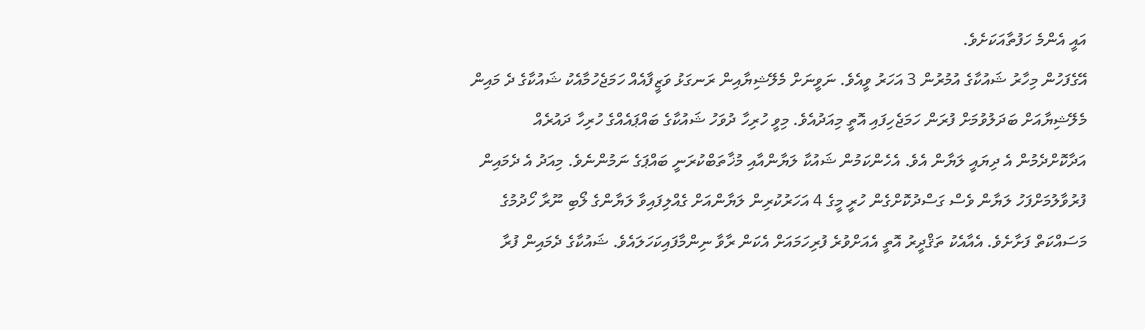އައީ އެންމެ ހަފުތާއަކަށެވެ.
އޭގެފަހުން މިހާރު ޝައުކާގެ އުމުރުން 3 އަހަރު ވީއެވެ. ނަވީނަށް މެލޭޝިޔާއިން ރަނގަޅު ވަޒީފާއެއް ހަމަޖެހުމާއެކު ޝައުކާގެ ދެ މައިން މެލޭޝިޔާއަށް ބަދަލުވުމަށް ފުރަން ހަމަޖެހިފައި އޮތީ މިއަދުއެވެ. މިވީ ހުރިހާ ދުވަހު ޝައުކާގެ ބައްޕައެއްގެ ހުރިހާ ދައުރެއް އަދާކޮށްދެމުން އެ ދިޔައީ ލަޔާން އެވެ. އެހެންކަމުން ޝައުކާ ލަޔާންއާއި މުޚާތަބްކުރަނީ ބައްޕަގެ ނަމުންނެވެ. މިއަދު އެ ދެމައިން ފުރުވާލުމަށްފަހު ލަޔާން ވެސް ގަސްދުކޮށްގެން ހުރީ މީގެ 4 އަހަރުކުރިން ލަޔާންއަށް ގެއްލިފައިވާ ލަޔާންގެ ލޯބި ނޫރާ ހޯދުމުގެ މަސައްކަތް ފަށާށެވެ. އެއާއެކު ތަޤްދީރު އޮތީ އެއަށްވުރެ ފުރިހަމައަށް އެކަން ރާވާ ނިންމާފައިކަހަލައެވެ. ޝައުކާގެ ދެމައިން ފުރާ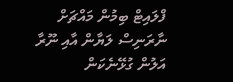ފްލައިޓް ބިމުން މައްޗަށް ނާރަނިސް ލަޔާން އާއި ނޫރާ އަލުން ގުޅޭނެކަން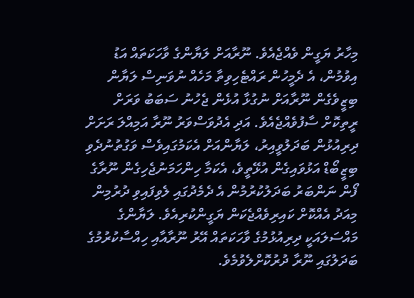މިހާރު ޔަގީން ވެއްޖެއެވެ. ނޫރާއަށް ލަޔާންގެ ވާހަކަތައް އަޑު އިވުމުން، އެ ދެމީހުން ރައްޓެހިވިތާ މަހެއް ނުވަނިސް ލަޔާން ބިޒީވެގެން ނޫރާއަށް ނުގުޅާ އުޅެން ޖެހުނު ސަބަބު ވަރަށް ރީތިކޮށް ސާފުވެއްޖެއެވެ. އަދި އެދުވަސްވަރު ނޫރާ އަމިއްލަ ރަށަށް ދިރިއުޅުން ބަދަލުވީއިރު، ލަޔާންއަށް އެކަމުގައިވެސް ވަގުތުނުދެވި ބިޒީބޯޑް އަޅުވައިގެން އުޅޭތީވެ، އެކަމާ ހިންހަމަނުޖެހިގެން ނޫރާގެ ފޯން ނަންބަރު ބަދަލުކުރުމުން އެ ދެމެދުގައި ލެވިފައިވި ދުރުމިން މިއަދު އެއްކޮށް ކައިރިވެއްޖެކަން ޔަގީންކުރިއެވެ. ލަޔާންގެ މައްސަލައަކީ ދިރިއުޅުމުގެ ވާހަކަތައް އޭރު ނޫރާއާއި ހިއްސާކުރުމުގެ ބަދަލުގައި ނޫރާ ދުރުކޮށްލެވުމެވެ.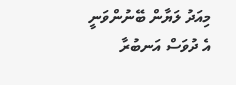މިއަދު ލަޔާން ބޭނުންވަނީ އެ ދުވަސް އަނބުރާ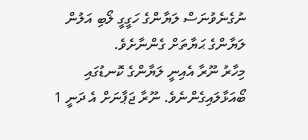ނުގެނެވުނަސް ލަޔާންގެ ހަގީގީ ލޯބި އަލުން ލަޔާންގެ ޙަޔާތަށް ގެންނާށެވެ.
މިހާރު ނޫރާ އެއިނީ ލަޔާންގެ ކޮނޑުގައި ބޯއަޅާލައިގެންނެވެ. ނޫރާ ޖަޕާނަށް އެ ދަނީ 1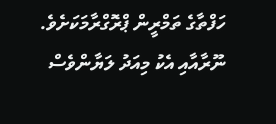ހަފްތާގެ ތަމްރީން ޕްރޮގްރާމަކަށެވެ. ނޫރާއާއި އެކު މިއަދު ލަޔާންވެސް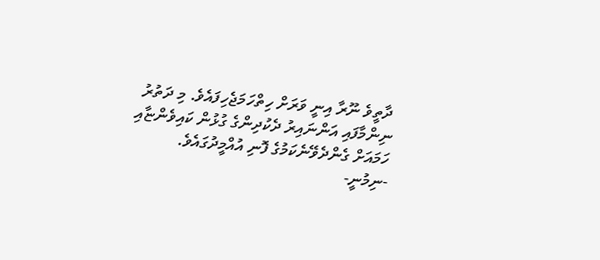ދާތީވެ ނޫރާ އިނީ ވަރަށް ހިތްހަމަޖެހިފައެވެ. މި ދަތުރު ނިންމާފައި އަންނައިރު ދެކުދިންގެ ގުޅުން ކައިވެންޏާއި ހަމައަށް ގެންދެވޭނެކަމުގެ ފޮނި އުއްމީދުގައެވެ.
-ނިމުނީ-